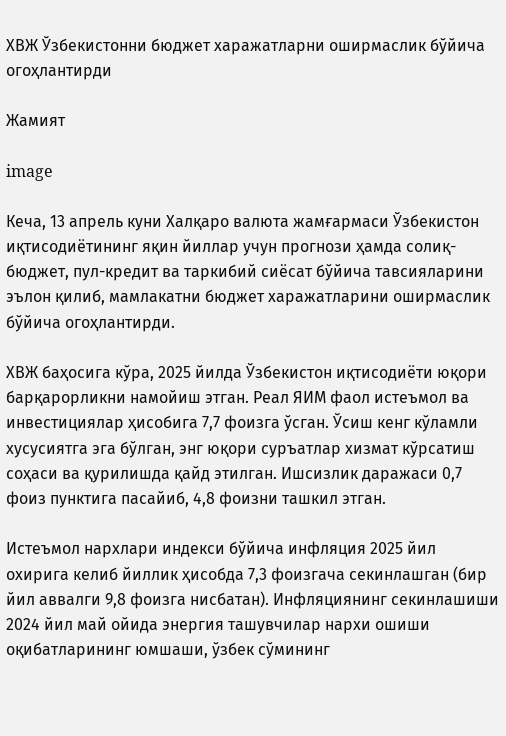ХВЖ Ўзбекистонни бюджет харажатларни оширмаслик бўйича огоҳлантирди

Жамият

image

Кеча, 13 апрель куни Халқаро валюта жамғармаси Ўзбекистон иқтисодиётининг яқин йиллар учун прогнози ҳамда солиқ-бюджет, пул-кредит ва таркибий сиёсат бўйича тавсияларини эълон қилиб, мамлакатни бюджет харажатларини оширмаслик бўйича огоҳлантирди.

ХВЖ баҳосига кўра, 2025 йилда Ўзбекистон иқтисодиёти юқори барқарорликни намойиш этган. Реал ЯИМ фаол истеъмол ва инвестициялар ҳисобига 7,7 фоизга ўсган. Ўсиш кенг кўламли хусусиятга эга бўлган, энг юқори суръатлар хизмат кўрсатиш соҳаси ва қурилишда қайд этилган. Ишсизлик даражаси 0,7 фоиз пунктига пасайиб, 4,8 фоизни ташкил этган.

Истеъмол нархлари индекси бўйича инфляция 2025 йил охирига келиб йиллик ҳисобда 7,3 фоизгача секинлашган (бир йил аввалги 9,8 фоизга нисбатан). Инфляциянинг секинлашиши 2024 йил май ойида энергия ташувчилар нархи ошиши оқибатларининг юмшаши, ўзбек сўмининг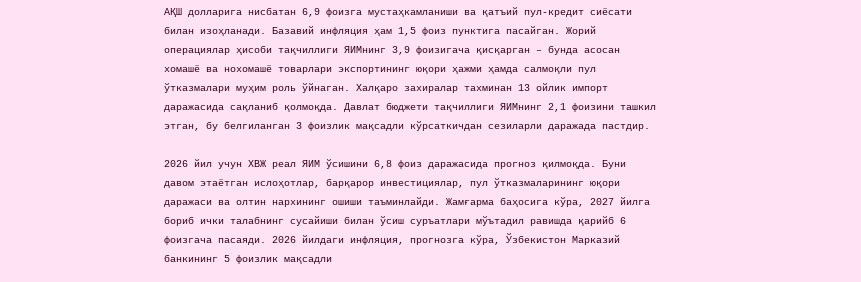АҚШ долларига нисбатан 6,9 фоизга мустаҳкамланиши ва қатъий пул-кредит сиёсати билан изоҳланади. Базавий инфляция ҳам 1,5 фоиз пунктига пасайган. Жорий операциялар ҳисоби тақчиллиги ЯИМнинг 3,9 фоизигача қисқарган – бунда асосан хомашё ва нохомашё товарлари экспортининг юқори ҳажми ҳамда салмоқли пул ўтказмалари муҳим роль ўйнаган. Халқаро захиралар тахминан 13 ойлик импорт даражасида сақланиб қолмоқда. Давлат бюджети тақчиллиги ЯИМнинг 2,1 фоизини ташкил этган, бу белгиланган 3 фоизлик мақсадли кўрсаткичдан сезиларли даражада пастдир.

2026 йил учун ХВЖ реал ЯИМ ўсишини 6,8 фоиз даражасида прогноз қилмоқда. Буни давом этаётган ислоҳотлар, барқарор инвестициялар, пул ўтказмаларининг юқори даражаси ва олтин нархининг ошиши таъминлайди. Жамғарма баҳосига кўра, 2027 йилга бориб ички талабнинг сусайиши билан ўсиш суръатлари мўътадил равишда қарийб 6 фоизгача пасаяди. 2026 йилдаги инфляция, прогнозга кўра, Ўзбекистон Марказий банкининг 5 фоизлик мақсадли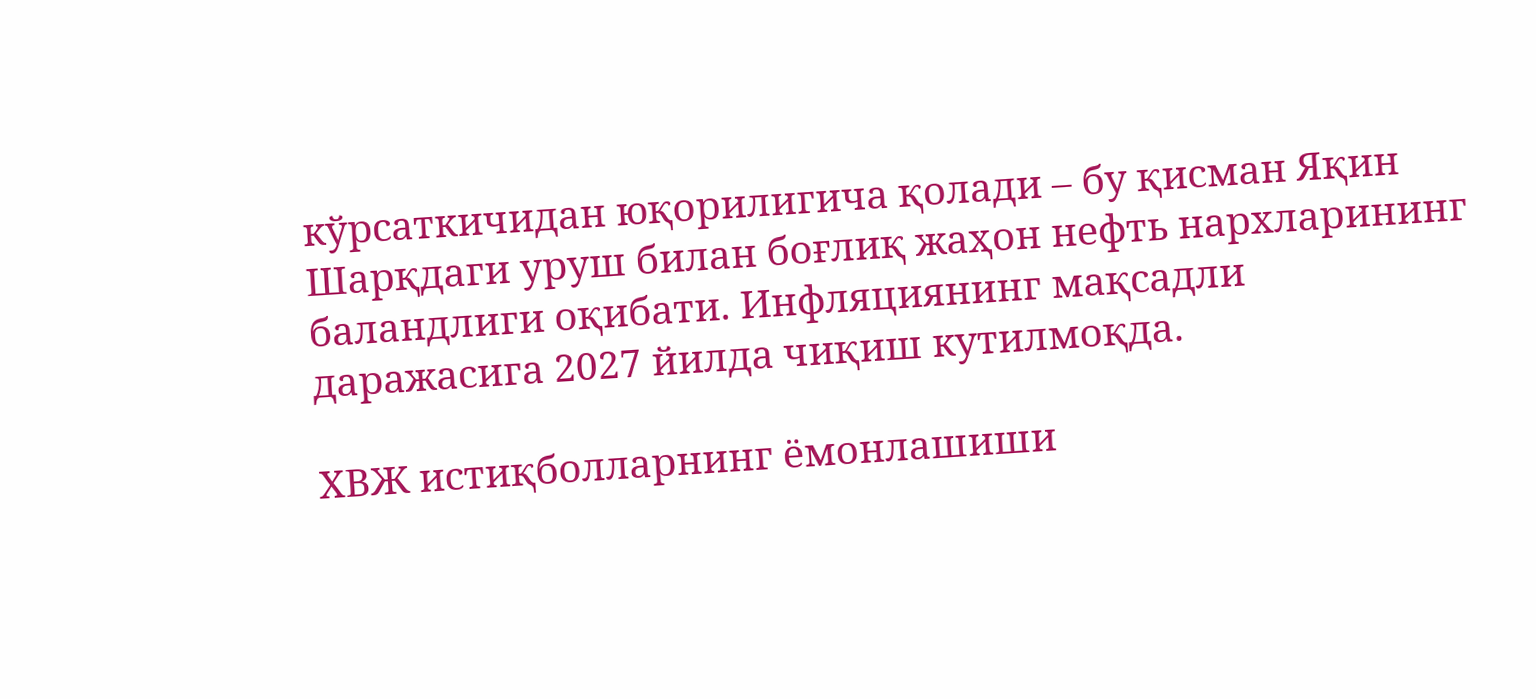кўрсаткичидан юқорилигича қолади – бу қисман Яқин Шарқдаги уруш билан боғлиқ жаҳон нефть нархларининг баландлиги оқибати. Инфляциянинг мақсадли даражасига 2027 йилда чиқиш кутилмоқда.

ХВЖ истиқболларнинг ёмонлашиши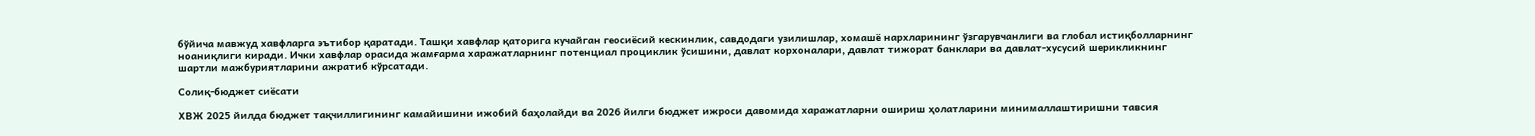бўйича мавжуд хавфларга эътибор қаратади. Ташқи хавфлар қаторига кучайган геосиёсий кескинлик, савдодаги узилишлар, хомашё нархларининг ўзгарувчанлиги ва глобал истиқболларнинг ноаниқлиги киради. Ички хавфлар орасида жамғарма харажатларнинг потенциал проциклик ўсишини, давлат корхоналари, давлат тижорат банклари ва давлат-хусусий шерикликнинг шартли мажбуриятларини ажратиб кўрсатади.

Солиқ-бюджет сиёсати

ХВЖ 2025 йилда бюджет тақчиллигининг камайишини ижобий баҳолайди ва 2026 йилги бюджет ижроси давомида харажатларни ошириш ҳолатларини минималлаштиришни тавсия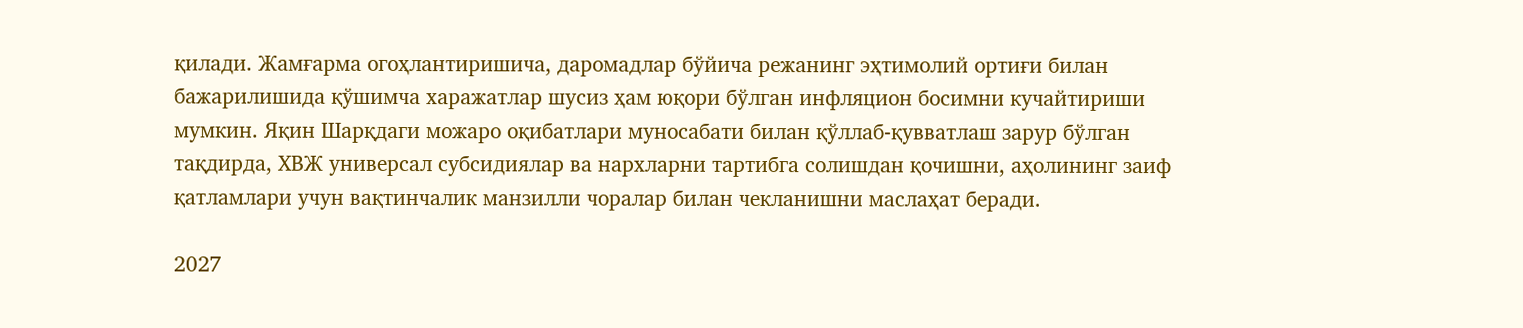қилади. Жамғарма огоҳлантиришича, даромадлар бўйича режанинг эҳтимолий ортиғи билан бажарилишида қўшимча харажатлар шусиз ҳам юқори бўлган инфляцион босимни кучайтириши мумкин. Яқин Шарқдаги можаро оқибатлари муносабати билан қўллаб-қувватлаш зарур бўлган тақдирда, ХВЖ универсал субсидиялар ва нархларни тартибга солишдан қочишни, аҳолининг заиф қатламлари учун вақтинчалик манзилли чоралар билан чекланишни маслаҳат беради.

2027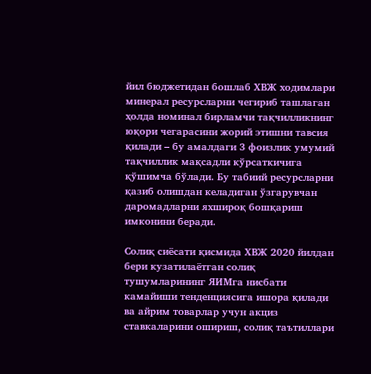йил бюджетидан бошлаб ХВЖ ходимлари минерал ресурсларни чегириб ташлаган ҳолда номинал бирламчи тақчилликнинг юқори чегарасини жорий этишни тавсия қилади – бу амалдаги 3 фоизлик умумий тақчиллик мақсадли кўрсаткичига қўшимча бўлади. Бу табиий ресурсларни қазиб олишдан келадиган ўзгарувчан даромадларни яхшироқ бошқариш имконини беради.

Солиқ сиёсати қисмида ХВЖ 2020 йилдан бери кузатилаётган солиқ тушумларининг ЯИМга нисбати камайиши тенденциясига ишора қилади ва айрим товарлар учун акциз ставкаларини ошириш, солиқ таътиллари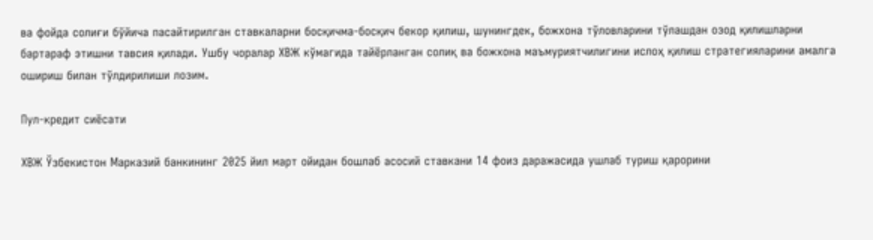ва фойда солиғи бўйича пасайтирилган ставкаларни босқичма-босқич бекор қилиш, шунингдек, божхона тўловларини тўлашдан озод қилишларни бартараф этишни тавсия қилади. Ушбу чоралар ХВЖ кўмагида тайёрланган солиқ ва божхона маъмуриятчилигини ислоҳ қилиш стратегияларини амалга ошириш билан тўлдирилиши лозим.

Пул-кредит сиёсати

ХВЖ Ўзбекистон Марказий банкининг 2025 йил март ойидан бошлаб асосий ставкани 14 фоиз даражасида ушлаб туриш қарорини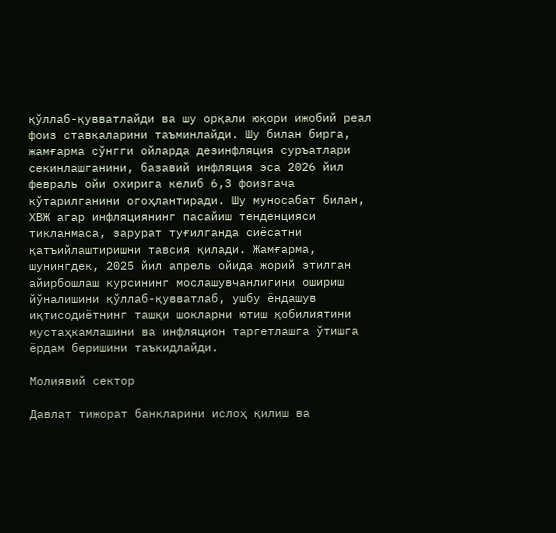қўллаб-қувватлайди ва шу орқали юқори ижобий реал фоиз ставкаларини таъминлайди. Шу билан бирга, жамғарма сўнгги ойларда дезинфляция суръатлари секинлашганини, базавий инфляция эса 2026 йил февраль ойи охирига келиб 6,3 фоизгача кўтарилганини огоҳлантиради. Шу муносабат билан, ХВЖ агар инфляциянинг пасайиш тенденцияси тикланмаса, зарурат туғилганда сиёсатни қатъийлаштиришни тавсия қилади. Жамғарма, шунингдек, 2025 йил апрель ойида жорий этилган айирбошлаш курсининг мослашувчанлигини ошириш йўналишини қўллаб-қувватлаб, ушбу ёндашув иқтисодиётнинг ташқи шокларни ютиш қобилиятини мустаҳкамлашини ва инфляцион таргетлашга ўтишга ёрдам беришини таъкидлайди.

Молиявий сектор

Давлат тижорат банкларини ислоҳ қилиш ва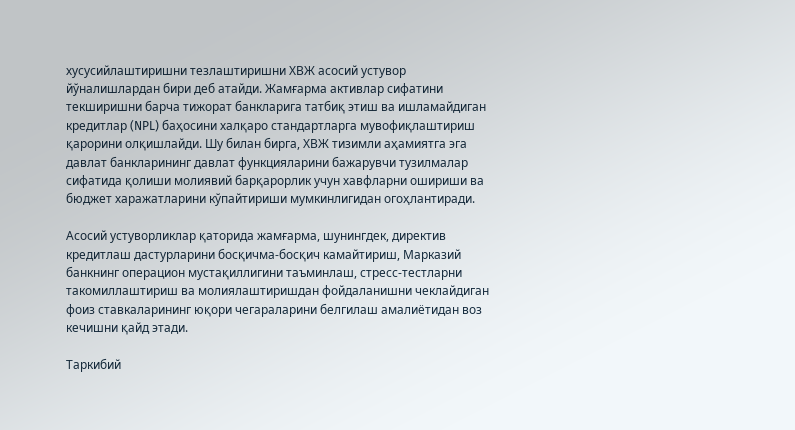хусусийлаштиришни тезлаштиришни ХВЖ асосий устувор йўналишлардан бири деб атайди. Жамғарма активлар сифатини текширишни барча тижорат банкларига татбиқ этиш ва ишламайдиган кредитлар (NPL) баҳосини халқаро стандартларга мувофиқлаштириш қарорини олқишлайди. Шу билан бирга, ХВЖ тизимли аҳамиятга эга давлат банкларининг давлат функцияларини бажарувчи тузилмалар сифатида қолиши молиявий барқарорлик учун хавфларни ошириши ва бюджет харажатларини кўпайтириши мумкинлигидан огоҳлантиради.

Асосий устуворликлар қаторида жамғарма, шунингдек, директив кредитлаш дастурларини босқичма-босқич камайтириш, Марказий банкнинг операцион мустақиллигини таъминлаш, стресс-тестларни такомиллаштириш ва молиялаштиришдан фойдаланишни чеклайдиган фоиз ставкаларининг юқори чегараларини белгилаш амалиётидан воз кечишни қайд этади.

Таркибий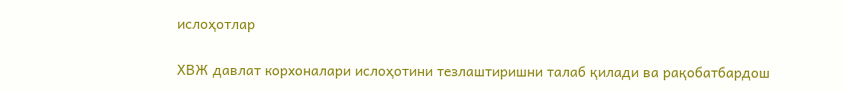ислоҳотлар

ХВЖ давлат корхоналари ислоҳотини тезлаштиришни талаб қилади ва рақобатбардош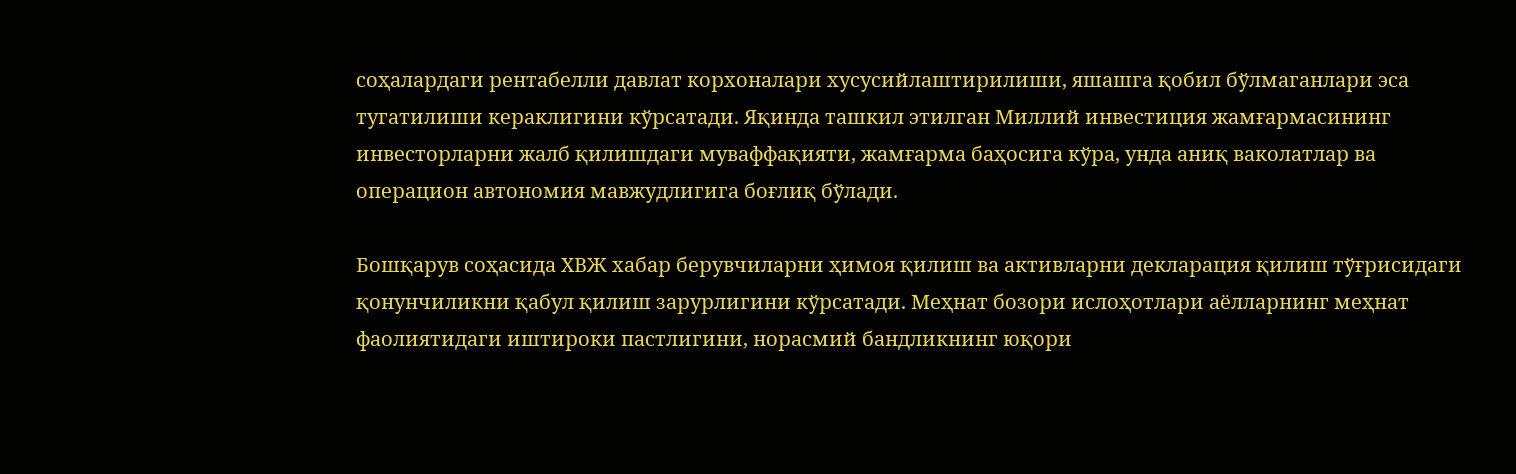соҳалардаги рентабелли давлат корхоналари хусусийлаштирилиши, яшашга қобил бўлмаганлари эса тугатилиши кераклигини кўрсатади. Яқинда ташкил этилган Миллий инвестиция жамғармасининг инвесторларни жалб қилишдаги муваффақияти, жамғарма баҳосига кўра, унда аниқ ваколатлар ва операцион автономия мавжудлигига боғлиқ бўлади.

Бошқарув соҳасида ХВЖ хабар берувчиларни ҳимоя қилиш ва активларни декларация қилиш тўғрисидаги қонунчиликни қабул қилиш зарурлигини кўрсатади. Меҳнат бозори ислоҳотлари аёлларнинг меҳнат фаолиятидаги иштироки пастлигини, норасмий бандликнинг юқори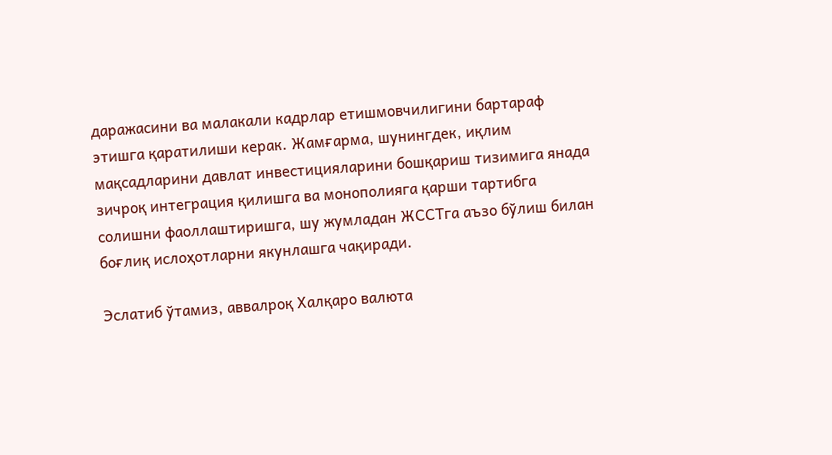даражасини ва малакали кадрлар етишмовчилигини бартараф этишга қаратилиши керак. Жамғарма, шунингдек, иқлим мақсадларини давлат инвестицияларини бошқариш тизимига янада зичроқ интеграция қилишга ва монополияга қарши тартибга солишни фаоллаштиришга, шу жумладан ЖССТга аъзо бўлиш билан боғлиқ ислоҳотларни якунлашга чақиради.

Эслатиб ўтамиз, аввалроқ Халқаро валюта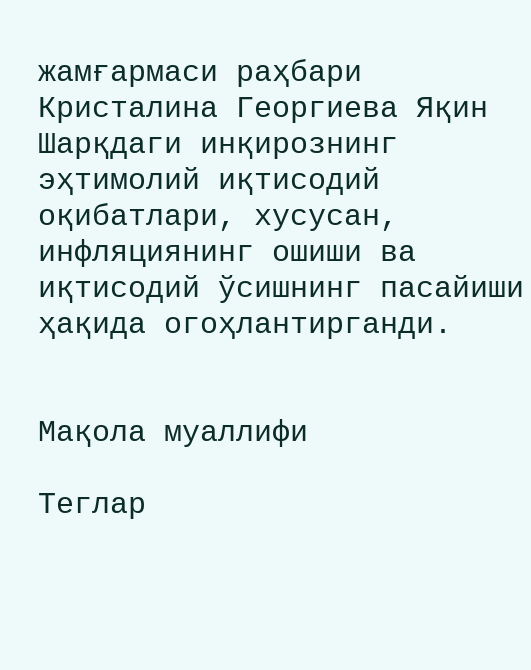жамғармаси раҳбари Кристалина Георгиева Яқин Шарқдаги инқирознинг эҳтимолий иқтисодий оқибатлари, хусусан, инфляциянинг ошиши ва иқтисодий ўсишнинг пасайиши ҳақида огоҳлантирганди.


Мақола муаллифи

Теглар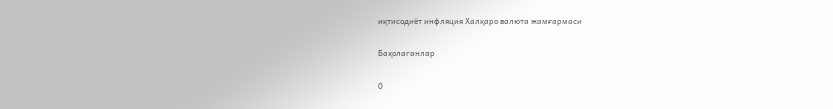иқтисодиёт инфляция Халқаро валюта жамғармаси

Баҳолаганлар

0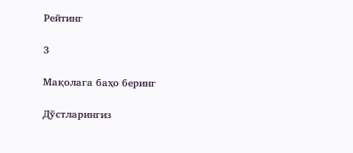Рейтинг

3

Мақолага баҳо беринг

Дўстларингиз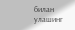билан улашинг